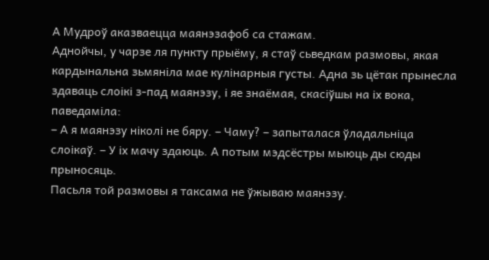А Мудроў аказваецца маянэзафоб са стажам.
Аднойчы, у чарзе ля пункту прыёму, я стаў сьведкам размовы, якая кардынальна зьмяніла мае кулінарныя густы. Адна зь цётак прынесла здаваць слоікі з-пад маянэзу, і яе знаёмая, скасіўшы на іх вока, паведаміла:
– А я маянэзу ніколі не бяру. – Чаму? – запыталася ўладальніца слоікаў. – У іх мачу здаюць. А потым мэдсёстры мыюць ды сюды прыносяць.
Пасьля той размовы я таксама не ўжываю маянэзу.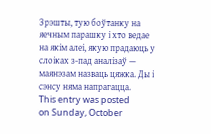Зрэшты, тую боўтанку на яечным парашку і хто ведае на якім алеі, якую прадаюць у слоіках з-пад аналізаў — маянэзам назваць цяжка. Ды і сэнсу няма напрагацца.
This entry was posted
on Sunday, October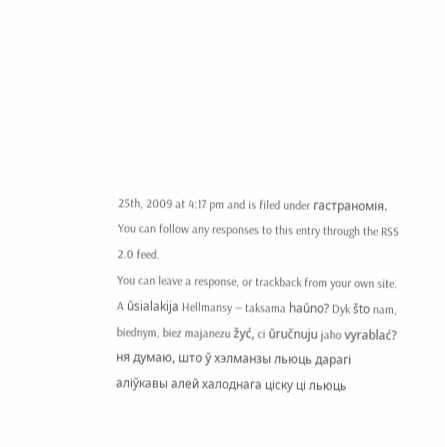25th, 2009 at 4:17 pm and is filed under гастраномія.
You can follow any responses to this entry through the RSS 2.0 feed.
You can leave a response, or trackback from your own site.
A ŭsialakija Hellmansy — taksama haŭno? Dyk što nam, biednym, biez majanezu žyć, ci ŭručnuju jaho vyrablać?
ня думаю, што ў хэлманзы льюць дарагі аліўкавы алей халоднага ціску ці льюць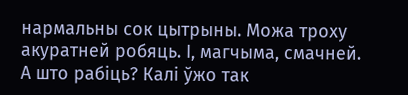нармальны сок цытрыны. Можа троху акуратней робяць. І, магчыма, смачней.
А што рабіць? Калі ўжо так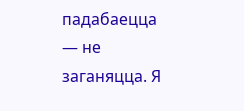падабаецца — не заганяцца. Я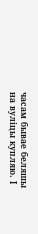часам бывае беляшы на вуліцы купляю. І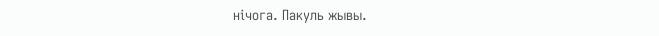нічога. Пакуль жывы.